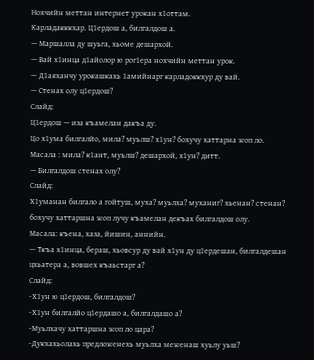Нохчийн меттан интернет урокан х1оттам.
Карладакккхар. Ц1ердош а, билгалдош а.
— Маршалла ду шуьга, хьоме дешархой.
— Вай х1инца д1айолор ю рог1ера нохчийн меттан урок.
— Д1аяханчу урокашкахь 1амийнарг карладоккхур ду вай.
— Стенах олу ц1ердош?
Слайд:
Ц1ердош — иза къамелан дакъа ду.
Цо х1ума билгалйо, мила? муьлш? х1ун? бохучу хаттарна жоп ло.
Масала : мила? к1ант, муьлш? дешархой, х1ун? дитт.
— Билгалдош стенах олу?
Слайд:
Х1уманан билгало а гойтуш, муха? муьлха? муханиг? хьенан? стенан? бохучу хаттаршна жоп лучу къамелан декъах билгалдош олу.
Масала: къена, хаза, йишин, аннийн.
— Ткъа х1инца, бераш, хьовсур ду вай х1ун ду ц1ердешан, билгалдешан цхьатера а, вовшех къаьстарг а?
Слайд:
-Х1ун ю ц1ердош, билгалдош?
-Х1ун билгалйо ц1ердашо а, билгалдашо а?
-Муьлхачу хаттаршна жоп ло цара?
-Дукхахьолахь предложенехь муьлха меженаш хуьлу уьш?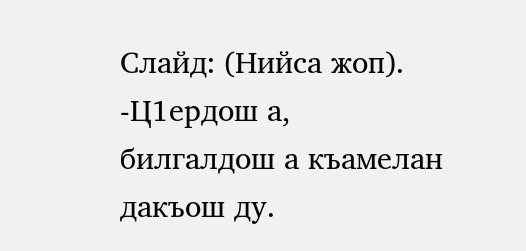Слайд: (Нийса жоп).
-Ц1ердош а, билгалдош а къамелан дакъош ду.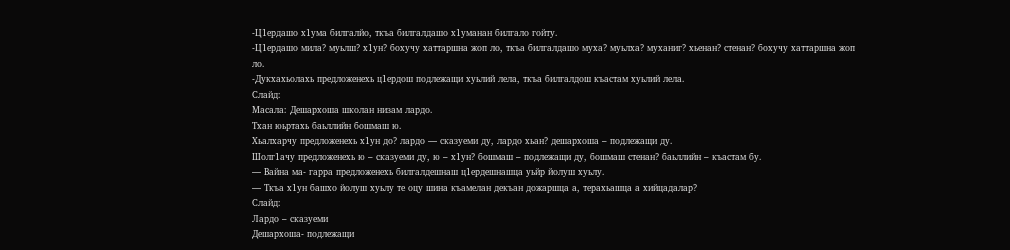-Ц1ердашо х1ума билгалйо, ткъа билгалдашо х1уманан билгало гойту.
-Ц1ердашо мила? муьлш? х1ун? бохучу хаттаршна жоп ло, ткъа билгалдашо муха? муьлха? муханиг? хьенан? стенан? бохучу хаттаршна жоп ло.
-Дукхахьолахь предложенехь ц1ердош подлежащи хуьлий лела, ткъа билгалдош къастам хуьлий лела.
Слайд:
Масала: Дешархоша школан низам лардо.
Тхан юьртахь баьллийн бошмаш ю.
Хьалхарчу предложенехь х1ун до? лардо — сказуеми ду, лардо хьан? дешархоша – подлежащи ду.
Шолг1ачу предложенехь ю – сказуеми ду, ю – х1ун? бошмаш – подлежащи ду, бошмаш стенан? баьллийн – къастам бу.
— Вайна ма- гарра предложенехь билгалдешнаш ц1ердешнашца уьйр йолуш хуьлу.
— Ткъа х1ун башхо йолуш хуьлу те оцу шина къамелан декъан дожаршца а, терахьашца а хийцадалар?
Слайд:
Лардо – сказуеми
Дешархоша- подлежащи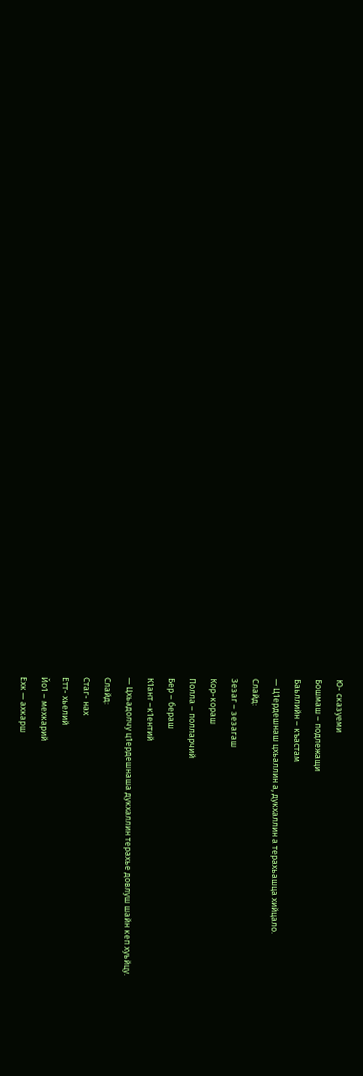Ю- сказуеми
Бошмаш – подлежащи
Баьллийн – къастам
— Ц1ердешнаш цхьаллин а, дукхаллин а терахьашца хийцало.
Слайд:
Зезаг – зезагаш
Кор-кораш
Полла – полларчий
Бер – бераш
К1ант –к1ентий
— Цхьадолчу ц1ердешнаша дукхаллин терахье довлуш шайн кеп хуьйцу.
Слайд:
Стаг- нах
Етт- хьелий
Йо1 – мехкарий
Ехк — ахкарш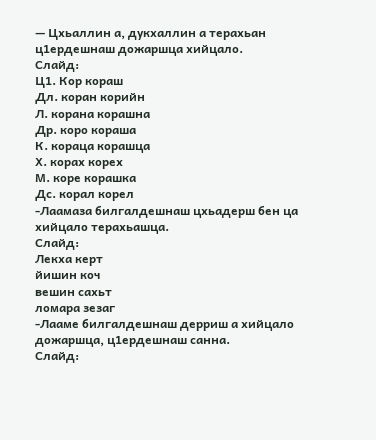— Цхьаллин а, дукхаллин а терахьан ц1ердешнаш дожаршца хийцало.
Слайд:
Ц1. Кор кораш
Дл. коран корийн
Л. корана корашна
Др. коро кораша
К. кораца корашца
Х. корах корех
М. коре корашка
Дс. корал корел
-Лаамаза билгалдешнаш цхьадерш бен ца хийцало терахьашца.
Слайд:
Лекха керт
йишин коч
вешин сахьт
ломара зезаг
-Лааме билгалдешнаш дерриш а хийцало дожаршца, ц1ердешнаш санна.
Слайд: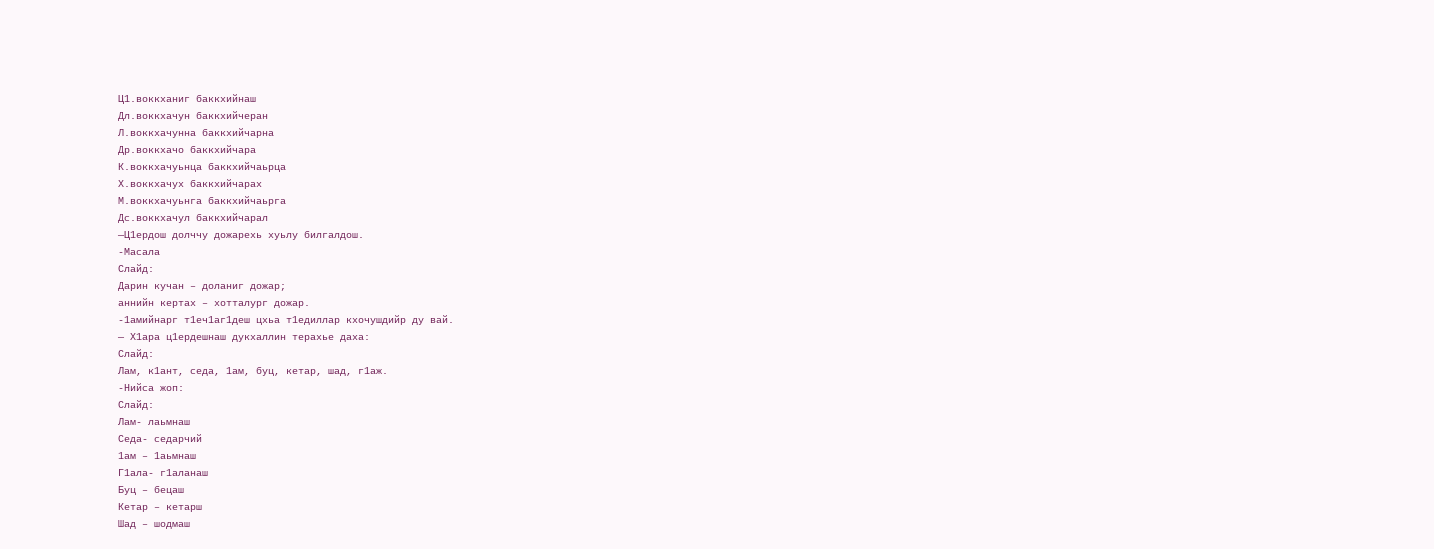Ц1.воккханиг баккхийнаш
Дл.воккхачун баккхийчеран
Л.воккхачунна баккхийчарна
Др.воккхачо баккхийчара
К.воккхачуьнца баккхийчаьрца
Х.воккхачух баккхийчарах
М.воккхачуьнга баккхийчаьрга
Дс.воккхачул баккхийчарал
—Ц1ердош долччу дожарехь хуьлу билгалдош.
-Масала
Слайд:
Дарин кучан – доланиг дожар;
аннийн кертах – хотталург дожар.
-1амийнарг т1еч1аг1деш цхьа т1едиллар кхочушдийр ду вай.
— Х1ара ц1ердешнаш дукхаллин терахье даха:
Слайд:
Лам, к1ант, седа, 1ам, буц, кетар, шад, г1аж.
-Нийса жоп:
Слайд:
Лам- лаьмнаш
Седа- седарчий
1ам – 1аьмнаш
Г1ала- г1аланаш
Буц – бецаш
Кетар – кетарш
Шад – шодмаш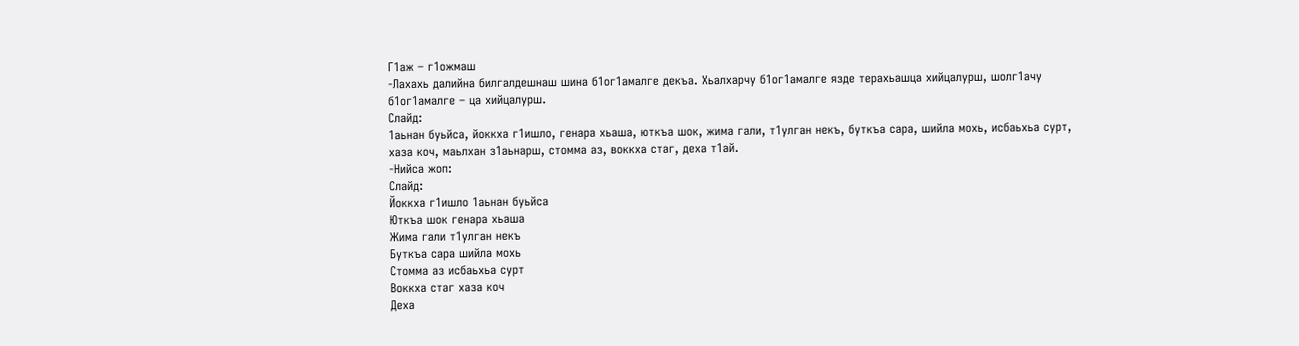Г1аж – г1ожмаш
-Лахахь далийна билгалдешнаш шина б1ог1амалге декъа. Хьалхарчу б1ог1амалге язде терахьашца хийцалурш, шолг1ачу б1ог1амалге – ца хийцалурш.
Слайд:
1аьнан буьйса, йоккха г1ишло, генара хьаша, юткъа шок, жима гали, т1улган некъ, буткъа сара, шийла мохь, исбаьхьа сурт, хаза коч, маьлхан з1аьнарш, стомма аз, воккха стаг, деха т1ай.
-Нийса жоп:
Слайд:
Йоккха г1ишло 1аьнан буьйса
Юткъа шок генара хьаша
Жима гали т1улган некъ
Буткъа сара шийла мохь
Стомма аз исбаьхьа сурт
Воккха стаг хаза коч
Деха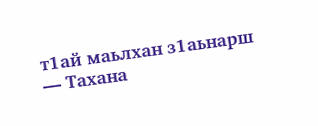т1ай маьлхан з1аьнарш
— Тахана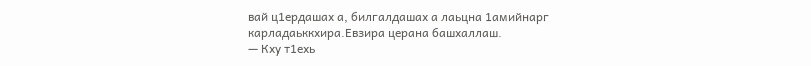вай ц1ердашах а, билгалдашах а лаьцна 1амийнарг карладаьккхира.Евзира церана башхаллаш.
— Кху т1ехь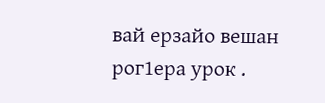вай ерзайо вешан рог1ера урок .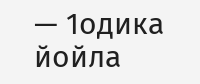— 1одика йойла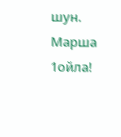шун. Марша 1ойла!